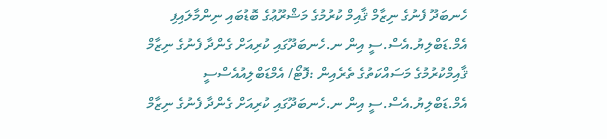ހެނބަދޫ ފެނުގެ ނިޒާމް ޤާއިމް ކުރުމުގެ މަޝްރޫޢުގެ ބޮޑުބައި ނިންމާލައިފި
އެމް.ޑަބްލިޔު.އެސް.ސީ އިން ނ.ހެނބަދޫގައި ކުރިއަށް ގެންދާ ފެނުގެ ނިޒާމް ޤާއިމްކުރުމުގެ މަސައްކަތުގެ ތެރެއިން :ފޮޓޯ/ އެމްޑަބްލިއުއެސްސީ
އެމް.ޑަބްލިޔު.އެސް.ސީ އިން ނ.ހެނބަދޫގައި ކުރިއަށް ގެންދާ ފެނުގެ ނިޒާމް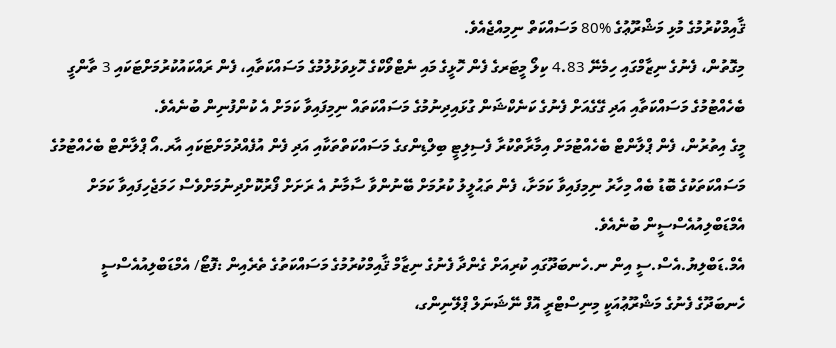ޤާއިމްކުރުމުގެ މުޅި މަޝްރޫޢުގެ %80 މަސައްކަތް ނިމިއްޖެއެވެ.
މިގޮތުން، ފެނުގެ ނިޒާމްގައި ހިމެނޭ 4.83 ކިލޯ މީޓަރގެ ފެން ހޮޅީގެ މައި ނެޓްވޯކްގެ ހޮޅިވަޅުލުމުގެ މަސައްކަތާއި، ފެން ރައްކައުކުރުމަށްޓަކައި 3 ތާންގީ ބެހެއްޓުމުގެ މަސައްކަތާއި އަދި ގޭގެއަށް ފެނުގެ ކަނެކްޝަން ގުޅައިދިނުމުގެ މަސައްކަތައް ނިމިފައިވާ ކަމަށް އެ ކުންފުނިން ބުނެއެވެ.
މީގެ އިތުރުން، ފެން ޕްލާންޓް ބެހެއްޓުމަށް އިމާރާތްކުރާ ފެސިލިޓީ ބިލްޑިންގގެ މަސައްކަތްތަކާއި އަދި ފެން އުފެއްދުމަށްޓަކައި އާރ.އޯ ޕްލާންޓް ބެހެއްޓުމުގެ މަސައްކަތަކުގެ ބޮޑު ބެއް މިހާރު ނިމިފައިވާ ކަމަށާ، ފެން ތަޙުލީލު ކުރުމަށް ބޭނުންވާ ސާމާނު އެ ރަށަށް ފޯރުކޮށްދިނުމަށްވެސް ހަމަޖެހިފައިވާ ކަމަށް އެމްޑަބްލިއުއެސްސީން ބުނެއެވެ.
އެމް.ޑަބްލިޔު.އެސް.ސީ އިން ނ.ހެނބަދޫގައި ކުރިއަށް ގެންދާ ފެނުގެ ނިޒާމް ޤާއިމްކުރުމުގެ މަސައްކަތުގެ ތެރެއިން :ފޮޓޯ/ އެމްޑަބްލިއުއެސްސީ
ހެނބަދޫގެ ފެނުގެ މަޝްރޫޢުއަކީ މިނިސްޓްރީ އޮފް ނޭޝަނަލް ޕްލޭނިންގ،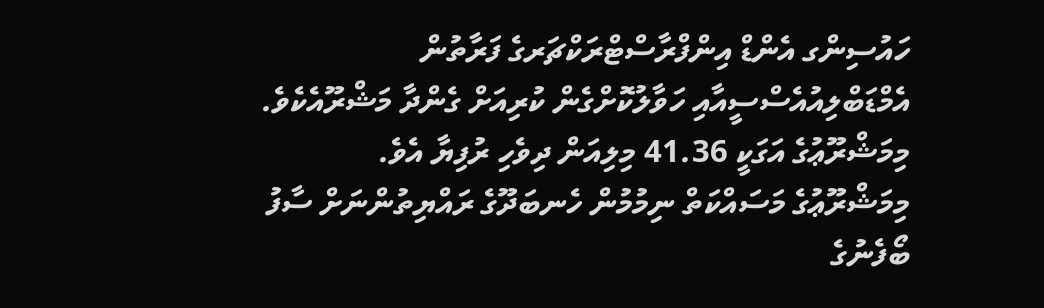ހައުސިންގ އެންޑް އިންފްރާސްޓްރަކްޗަރގެ ފަރާތުން އެމްޑަބްލިއުއެސްސީއާއި ހަވާލުކޮށްގެން ކުރިއަށް ގެންދާ މަޝްރޫއެކެވެ.
މިމަޝްރޫޢުގެ އަގަކީ 41.36 މިލިއަން ދިވެހި ރުފިޔާ އެވެ. މިމަޝްރޫޢުގެ މަސައްކަތް ނިމުމުން ހެނބަދޫގެ ރައްޔިތުންނަށް ސާފު ބޯފެނުގެ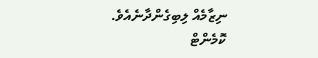ނިޒާމެއް ލިބިގެންދާނެއެވެ.
ކޮމެންޓް